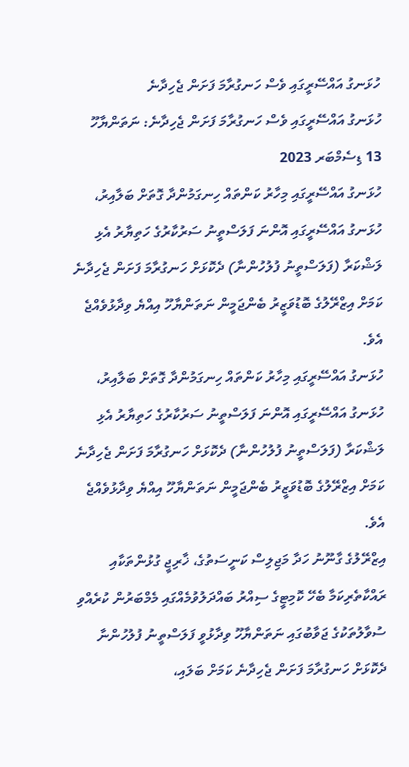ހުޅަނގު އައްސޭރީގައި ވެސް ހަނގުރާމަ ފަށަން ޖެހިދާނެ
ހުޅަނގު އައްސޭރީގައި ވެސް ހަނގުރާމަ ފަށަން ޖެހިދާނެ: ނަތަންޔާހޫ
13 ޑިސެމްބަރ 2023
ހުޅަނގު އައްސޭރީގައި މިހާރު ކަންތައް ހިނގަމުންދާ ގޮތަށް ބަލާއިރު، ހުޅަނގު އައްސޭރީގައި އޮންނަ ފަލަސްތީނު ސަރުކާރުގެ ހަތިޔާރު އެޅި ލަޝްކަރާ (ފަލަސްތީނު ފުލުހުންނާ) ދެކޮޅަށް ހަނގުރާމަ ފަށަން ޖެހިދާނެ ކަމަށް އިޒްރޭލުގެ ބޮޑުވަޒީރު ބެންޖަމީން ނަތަންޔާހޫ އިއްޔެ ވިދާޅުވެއްޖެ އެވެ.
ހުޅަނގު އައްސޭރީގައި މިހާރު ކަންތައް ހިނގަމުންދާ ގޮތަށް ބަލާއިރު، ހުޅަނގު އައްސޭރީގައި އޮންނަ ފަލަސްތީނު ސަރުކާރުގެ ހަތިޔާރު އެޅި ލަޝްކަރާ (ފަލަސްތީނު ފުލުހުންނާ) ދެކޮޅަށް ހަނގުރާމަ ފަށަން ޖެހިދާނެ ކަމަށް އިޒްރޭލުގެ ބޮޑުވަޒީރު ބެންޖަމީން ނަތަންޔާހޫ އިއްޔެ ވިދާޅުވެއްޖެ އެވެ.
އިޒްރޭލުގެ ގާނޫނު ހަދާ މަޖިލިސް ކަނީސަތުގެ، ޚާރިޖީ ގުޅުންތަކާއި ރައްކާތެރިކަމާ ބެހޭ ކޮމިޓީގެ ސިއްރު ބައްދަލުވުމެއްގައި މެމްބަރުން ކުރެއްވި ސުވާލުތަކުގެ ޖަވާބުގައި ނަތަންޔާހޫ ވިދާޅުވީ ފަލަސްތީނު ފުލުހުންނާ ދެކޮޅަށް ހަނގުރާމަ ފަށަން ޖެހިދާނެ ކަމަށް ބަލައި،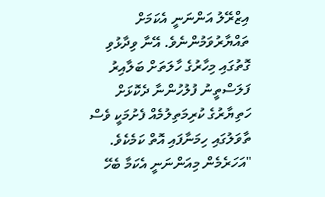އިޒްރޭލު އަންނަނީ އެކަމަށް ތައްޔާރުވަމުންނެވެ. އޭނާ ވިދާޅުވި ގޮތުގައި މިހާރުގެ ހާލަތަށް ބަލާއިރު ފަލަސްތީނު ފުލުހުންނާ ދެކޮޅަށް ހަތިޔާރުގެ ކުރިމަތިލުމެއް ފެށުމަކީ ވެސް ތާވަލުގައި ހިމަނާފައި އޮތް ކަމެކެވެ.
"އަހަރެމެން މިއަންނަނީ އެކަމާ ބެހޭ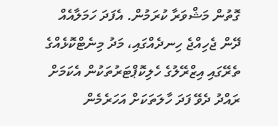ގޮތުން މަޝްވަރާ ކުރަމުން. އެފަދަ ހަމަލާއެއް ދޭން ޖެހިއްޖެ ހިނދެއްގައި، މަދު މިނެޓްކޮޅެއްގެ ތެރޭގައި އިޒްރޭލުގެ ހެލިކޮޕްޓަރުތަކުން އެކަމަށް ރައްދު ދެވޭ ފަދަ ހާލަތަކަށް އަހަރެމެން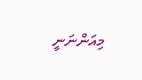މިއަންނަނީ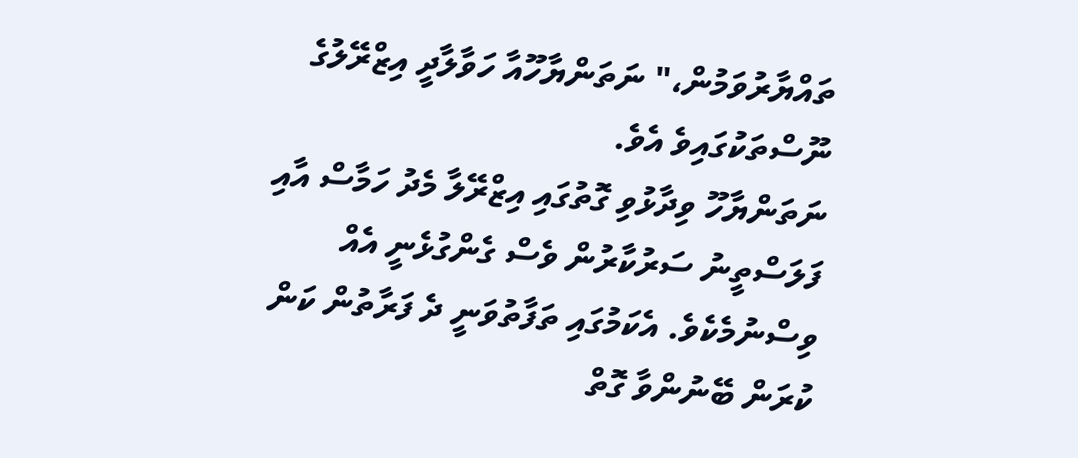ތައްޔާރުވަމުން،" ނަތަންޔާހޫއާ ހަވާލާދީ އިޒްރޭލުގެ ނޫސްތަކުގައިވެ އެވެ.
ނަތަންޔާހޫ ވިދާޅުވި ގޮތުގައި އިޒްރޭލާ މެދު ހަމާސް އާއި ފަލަސްތީނު ސަރުކާރުން ވެސް ގެންގުޅެނީ އެއް ވިސްނުމެކެވެ. އެކަމުގައި ތަފާތުވަނީ ދެ ފަރާތުން ކަން ކުރަން ބޭނުންވާ ގޮތް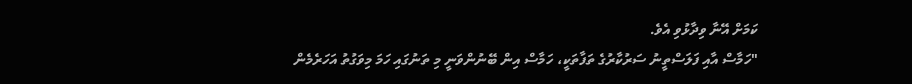ކަމަށް އޭނާ ވިދާޅުވި އެވެ.
"ހަމާސް އާއި ފަލަސްތީނު ސަރުކާރުގެ ތަފާތަކީ، ހަމާސް އިން ބޭނުންވަނީ މި ތަނުގައި ހަމަ މިވަގުތު އަހަރެމެން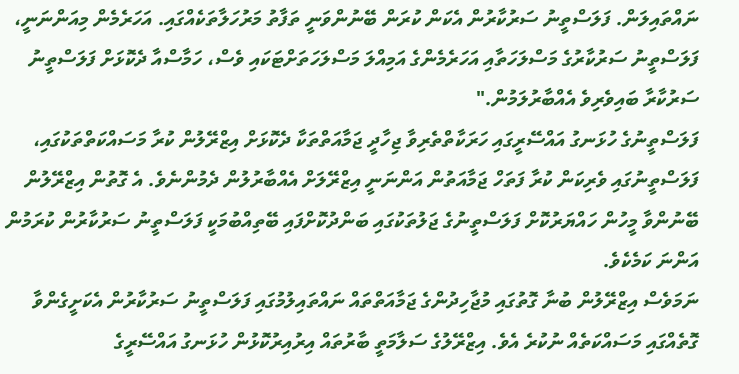ނައްތައިލަން. ފަލަސްތީނު ސަރުކާރުން އެކަން ކުރަން ބޭނުންވަނީ ތަފާތު މަރުހަލާތަކެއްގައި. އަހަރެމެން މިއަންނަނީ، ފަލަސްތީނު ސަރުކާރުގެ މަސްލަހަތާއި އަހަރެމެންގެ އަމިއްލަ މަސްލަހަތަށްޓަކައި ވެސް، ހަމާސްއާ ދެކޮޅަށް ފަލަސްތީނު ސަރުކާރާ ބައިވެރިވެ އެއްބާރުލަމުން."
ފަލަސްތީނުގެ ހުޅަނގު އައްސޭރީގައި ހަރަކާތްތެރިވާ ޖިހާދީ ޖަމާއަތްތަކާ ދެކޮޅަށް އިޒްރޭލުން ކުރާ މަސައްކަތްތަކުގައި، ފަލަސްތީނުގައި ވެރިކަން ކުރާ ފަތަހް ޖަމާއަތުން އަންނަނީ އިޒްރޭލަށް އެއްބާރުލުން ދެމުންނެވެ. އެ ގޮތުން އިޒްރޭލުން ބޭނުންވާ މީހުން ހައްޔަރުކޮށް ފަލަސްތީނުގެ ޖަލުތަކުގައި ބަންދުކޮށްފައި ބޭތިއްބުމަކީ ފަލަސްތީނު ސަރުކާރުން ކުރަމުން އަންނަ ކަމެކެވެ.
ނަމަވެސް އިޒްރޭލުން ބުނާ ގޮތުގައި މުޖާހިދުންގެ ޖަމާއަތްތައް ނައްތައިލުމުގައި ފަލަސްތީނު ސަރުކާރުން އެކަށީގެންވާ ގޮތެއްގައި މަސައްކަތެއް ނުކުރެ އެވެ. އިޒްރޭލުގެ ސަލާމަތީ ބާރުތައް އިރުއިރުކޮޅުން ހުޅަނގު އައްސޭރީގެ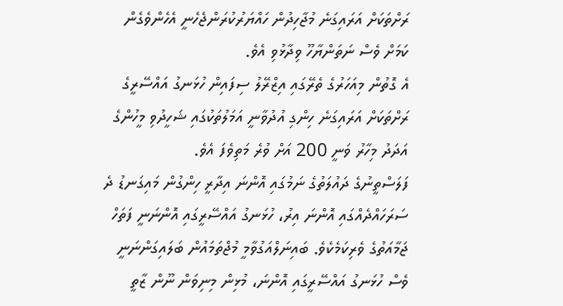ރަށްތަކަށް އަރައިގަނެ މުޖާހިދުން ހައްޔަރުކުރަންޖެހެނީ އެހެންވެގެން ކަމަށް ވެސް ނަތަންޔާހޫ ވިދާޅުވި އެވެ.
އެ ގޮތުން މިއަހަރުގެ ތެރޭގައި އިޒްރޭލު ސިފައިން ހުޅަނގު އައްސޭރީގެ ރަށްތަކަށް އަރައިގަނެ ހިންގި އުދުވާނީ އަމަލުތަކުގައި ޝަހީދުވި މީހުންގެ އަދަދު މިހާރު ވަނީ 200 އަށް ވުރެ މަތިވެފަ އެވެ.
ފަލަސްތީނުގެ ދައުލަތުގެ ނަމުގައި އޮންނަ އިދާރީ ހިންގުން މައިގަނޑު ދެ ސަރަހައްދެއްގައި އޮންނަ އިރު، ހުޅަނގު އައްސޭރީގައި އޮންނަނީ ފަތަހް ޖަމާއަތުގެ ވެރިކަމެކެވެ. ބައިނަލްއަގުވާމީ މުޖްތަމައުން ބަލައިގަންނަނީ ވެސް ހުޅަނގު އައްސޭރީގައި އޮންނަ، މުޅިން މިނިވަން ނޫން ޒާތީ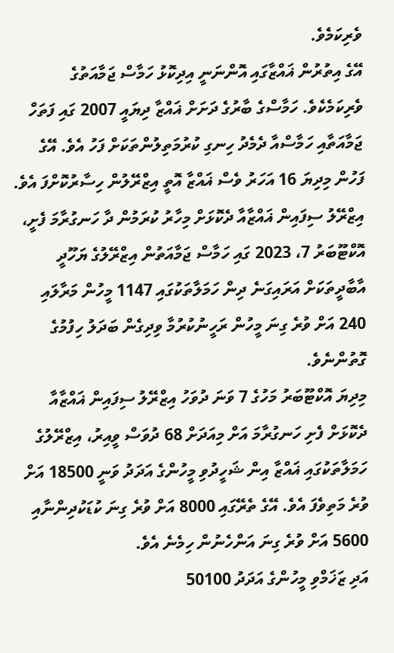ވެރިކަމެވެ.
އޭގެ އިތުރުން ޣައްޒާގައި އޮންނަނީ އިދިކޮޅު ހަމާސް ޖަމާއަތުގެ ވެރިކަމެކެވެ. ހަމާސްގެ ބާރުގެ ދަށަށް ޣައްޒާ ދިޔައީ 2007 ގައި ފަތަހް ޖަމާއަތާއި ހަމާސްއާ ދެމެދު ހިނގި ކުރުމަތިލުންތަކަށް ފަހު އެވެ. އޭގެ ފަހުން މިދިޔަ 16 އަހަރު ވެސް ޣައްޒާ އޮތީ އިޒްރޭލުން ހިސާރުކޮށްފަ އެވެ.
އިޒްރޭލު ސިފައިން ޣައްޒާއާ ދެކޮޅަށް މިހާރު ކުރަމުން ދާ ހަނގުރާމަ ފެށީ، އޮކްޓޫބަރު 7، 2023 ގައި ހަމާސް ޖަމާއަތުން އިޒްރޭލުގެ ޔަހޫދީ އާބާދީތަކަށް އަރައިގަނެ ދިން ހަމަލާތަކުގައި 1147 މީހުން މަރާލައި 240 އަށް ވުރެ ގިނަ މީހުން ރަހީނުކުރުމާ ވިދިގެން ބަދަލު ހިފުމުގެ ގޮތުންނެވެ.
މިދިޔަ އޮކްޓޫބަރު މަހުގެ 7 ވަނަ ދުވަހު އިޒްރޭލު ސިފައިން ޣައްޒާއާ ދެކޮޅަށް ފެށި ހަނގުރާމަ އަށް މިއަދަށް 68 ދުވަސް ވީއިރު، އިޒްރޭލުގެ ހަމަލާތަކުގައި ޣައްޒާ އިން ޝަހީދުވި މީހުންގެ އަދަދު ވަނީ 18500 އަށް ވުރެ މަތިވެފަ އެވެ. އޭގެ ތެރޭގައި 8000 އަށް ވުރެ ގިނަ ކުޑަކުދިންނާއި 5600 އަށް ވުރެ ގިނަ އަންހެނުން ހިމެނެ އެވެ.
އަދި ޒަޚަމްވި މީހުންގެ އަދަދު 50100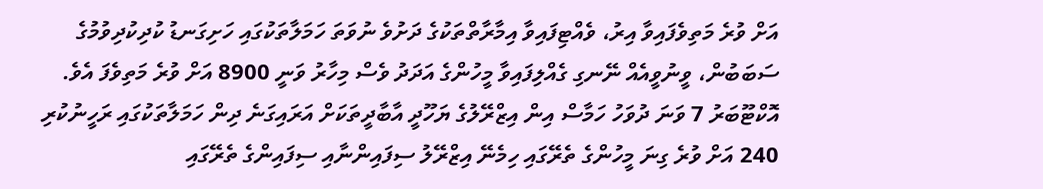އަށް ވުރެ މަތިވެފައިވާ އިރު، ވެއްޓިފައިވާ އިމާރާތްތަކުގެ ދަށުވެ ނުވަތަ ހަމަލާތަކުގައި ހަށިގަނޑު ކުދިކުދިވުމުގެ ސަބަބުން، ވީނުވީއެއް ނޭނގި ގެއްލިފައިވާ މީހުންގެ އަދަދު ވެސް މިހާރު ވަނީ 8900 އަށް ވުރެ މަތިވެފަ އެވެ.
އޮކްޓޫބަރު 7 ވަނަ ދުވަހު ހަމާސް އިން އިޒްރޭލުގެ ޔަހޫދީ އާބާދީތަކަށް އަރައިގަނެ ދިން ހަމަލާތަކުގައި ރަހީނުކުރި 240 އަށް ވުރެ ގިނަ މީހުންގެ ތެރޭގައި ހިމެނޭ އިޒްރޭލު ސިފައިންނާއި ސިފައިންގެ ތެރޭގައި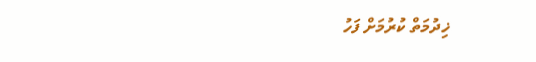ޚިދުމަތް ކުރުމަށް ފަހު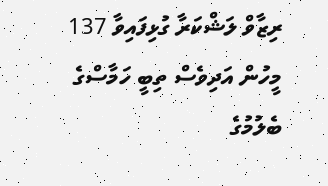ރިޒާވް ލަޝްކަރާ ގުޅިފައިވާ 137 މީހުން އަދިވެސް ތިބީ ހަމާސްގެ ބެލުމުގެ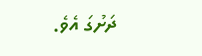ދަށުގަ އެވެ.